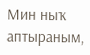Мин ныҡ аптыраным,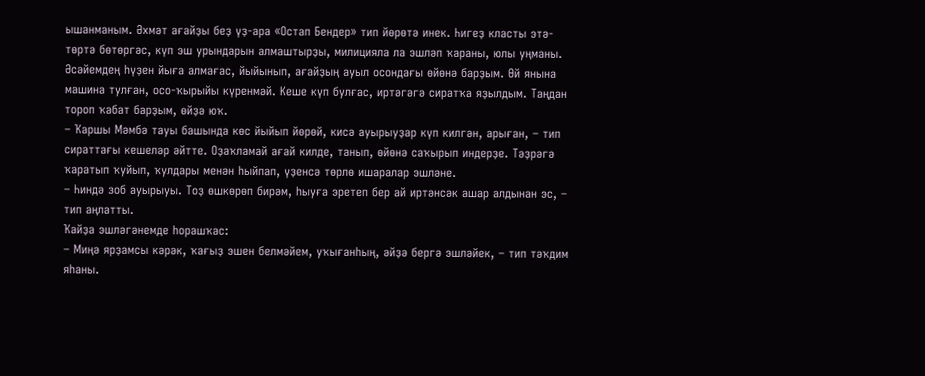ышанманым. Әхмәт ағайҙы беҙ үҙ-ара «Остап Бендер» тип йөрөтә инек. Һигеҙ класты этә-төртә бөтөргәс, күп эш урындарын алмаштырҙы, милицияла ла эшләп ҡараны, юлы уңманы. Әсәйемдең һүҙен йыға алмағас, йыйынып, ағайҙың ауыл осондағы өйөнә барҙым. Өй янына машина тулған, осо-ҡырыйы күренмәй. Кеше күп булғас, иртәгәгә сиратҡа яҙылдым. Таңдан тороп ҡабат барҙым, өйҙә юҡ.
– Ҡаршы Мәмбә тауы башында көс йыйып йөрөй, кисә ауырыуҙар күп килгән, арыған, – тип сираттағы кешеләр әйтте. Оҙаҡламай ағай килде, танып, өйөнә саҡырып индерҙе. Тәҙрәгә ҡаратып ҡуйып, ҡулдары менән һыйпап, үҙенсә төрлө ишаралар эшләне.
– Һиндә зоб ауырыуы. Тоҙ өшкөрөп бирәм, һыуға эретеп бер ай иртәнсәк ашар алдынан эс, – тип аңлатты.
Ҡайҙа эшләгәнемде һорашҡас:
– Миңә ярҙамсы кәрәк, ҡағыҙ эшен белмәйем, уҡығанһың, әйҙә бергә эшләйек, – тип тәҡдим яһаны.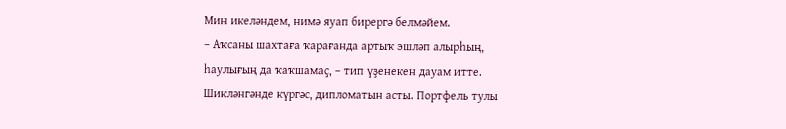Мин икеләндем, нимә яуап бирергә белмәйем.
– Аҡсаны шахтаға ҡарағанда артыҡ эшләп алырһың, һаулығың да ҡаҡшамаҫ, – тип үҙенекен дауам итте. Шикләнгәнде күргәс, дипломатын асты. Портфель тулы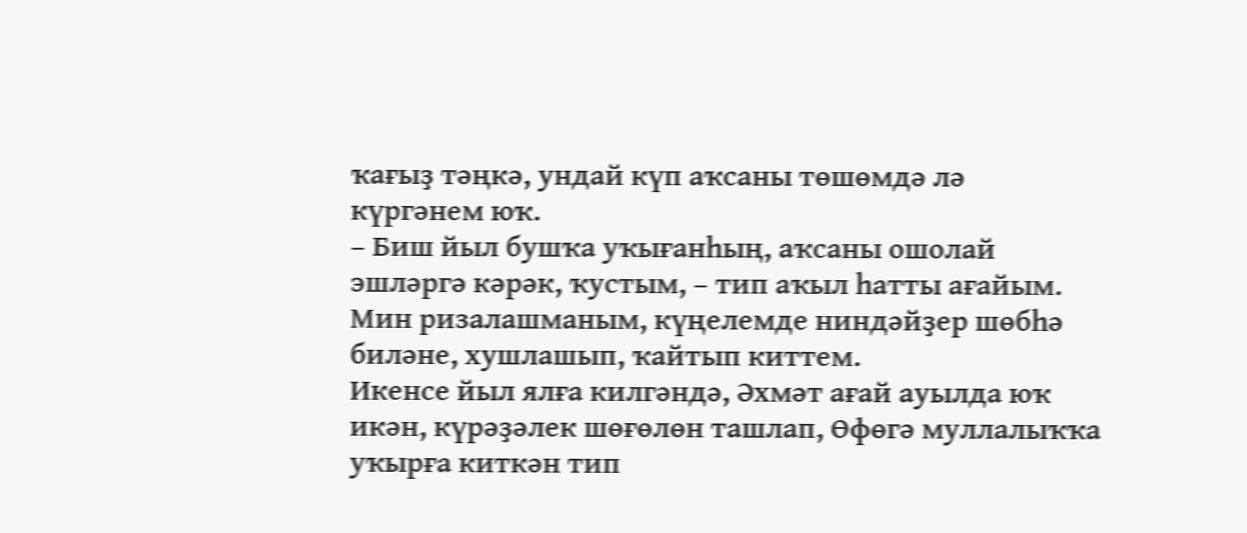ҡағыҙ тәңкә, ундай күп аҡсаны төшөмдә лә күргәнем юҡ.
– Биш йыл бушҡа уҡығанһың, аҡсаны ошолай эшләргә кәрәк, ҡустым, – тип аҡыл һатты ағайым.
Мин ризалашманым, күңелемде ниндәйҙер шөбһә биләне, хушлашып, ҡайтып киттем.
Икенсе йыл ялға килгәндә, Әхмәт ағай ауылда юҡ икән, күрәҙәлек шөғөлөн ташлап, Өфөгә муллалыҡҡа уҡырға киткән тип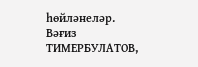һөйләнеләр.
Вәғиз ТИМЕРБУЛАТОВ,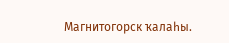Магнитогорск ҡалаһы.